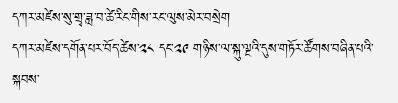དཀར་མཛེས་སུ་གྲྭ་ཟླ་བ་ཚེ་རིང་གིས་རང་ལུས་མེར་བསྲེག
དཀར་མཛེས་དགོན་པར་བོད་ཚེས་༢༨ དང་༢༩ གཉིས་ལ་སྐུ་ལྔའི་དུས་གཏོར་ཚོགས་བཞིན་པའི་སྐབས་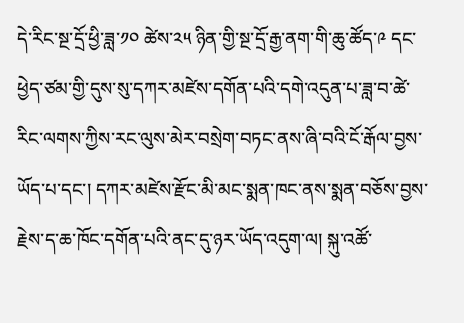དེ་རིང་སྔ་དྲོ་ཕྱི་ཟླ་༡༠ ཚེས་༢༥ ཉིན་གྱི་སྔ་དྲོ་རྒྱ་ནག་གི་ཆུ་ཚོད་༩ དང་ཕྱེད་ཙམ་གྱི་དུས་སུ་དཀར་མཛེས་དགོན་པའི་དགེ་འདུན་པ་ཟླ་བ་ཚེ་རིང་ལགས་ཀྱིས་རང་ལུས་མེར་བསྲེག་བཏང་ནས་ཞི་བའི་ངོ་རྒོལ་བྱས་ཡོད་པ་དང་། དཀར་མཛེས་རྫོང་མི་མང་སྨན་ཁང་ནས་སྨན་བཅོས་བྱས་རྗེས་ད་ཆ་ཁོང་དགོན་པའི་ནང་དུ་ཉར་ཡོད་འདུག་ལ། སྐུ་འཚོ་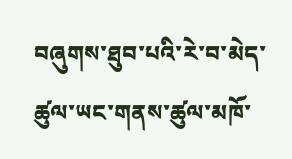བཞུགས་ཐུབ་པའི་རེ་བ་མེད་ཚུལ་ཡང་གནས་ཚུལ་མཁོ་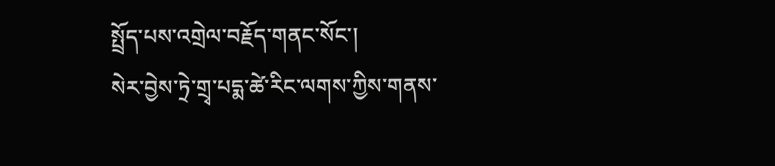སྤྲོད་པས་འགྲེལ་བརྗོད་གནང་སོང་།
སེར་བྱེས་ཏྲེ་གྲྭ་པདྨ་ཚེ་རིང་ལགས་ཀྱིས་གནས་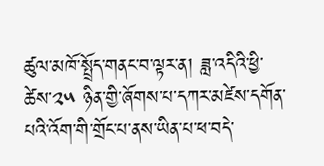ཚུལ་མཁོ་སྤྲོད་གནང་བ་ལྟར་ན། ཟླ་འདིའི་ཕྱི་ཚེས་༢༥ ཉིན་གྱི་ཞོགས་པ་དཀར་མཛེས་དགོན་པའི་འོག་གི་གྲོང་པ་ནས་ཡིན་པ་ཕ་བདེ་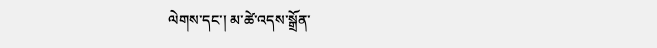ལེགས་དང་། མ་ཚེ་འདས་སྒྲོན་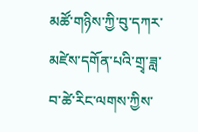མཚོ་གཉིས་ཀྱི་བུ་དཀར་མཛེས་དགོན་པའི་གྲྭ་ཟླ་བ་ཚེ་རིང་ལགས་ཀྱིས་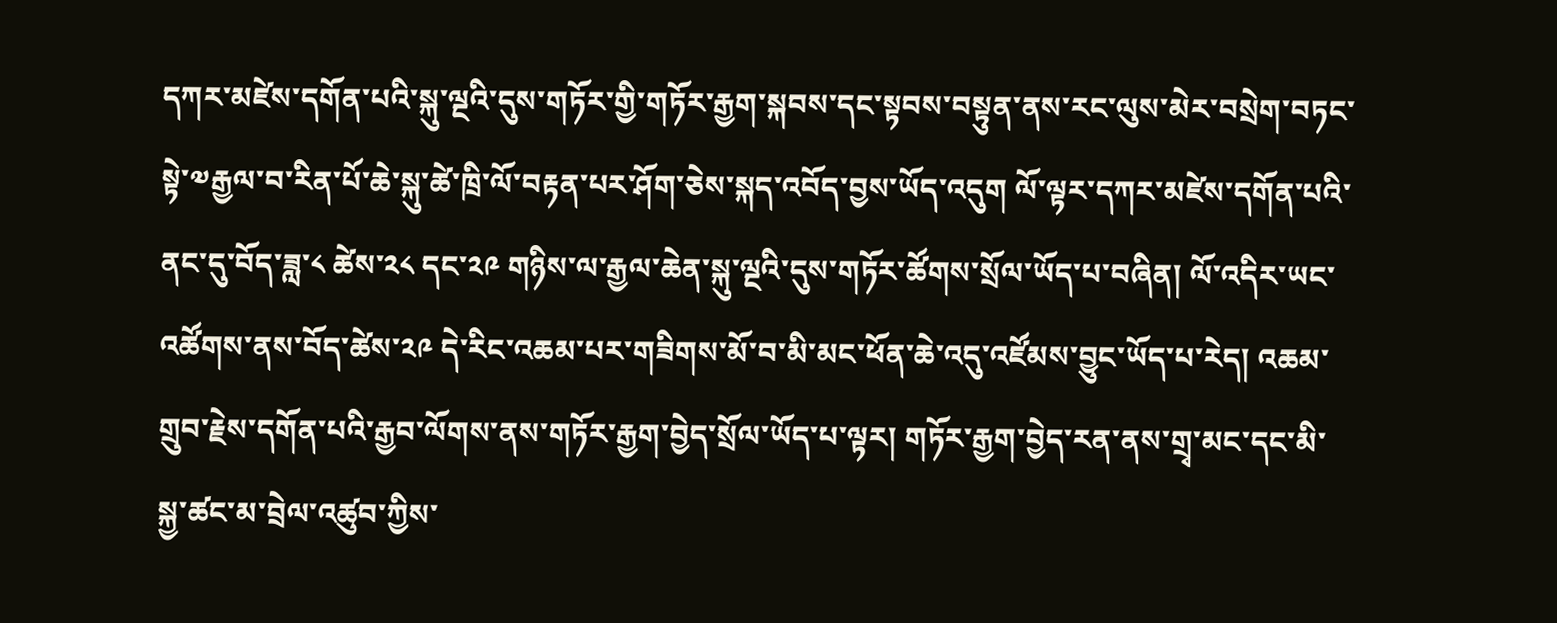དཀར་མཛེས་དགོན་པའི་སྐུ་ལྔའི་དུས་གཏོར་གྱི་གཏོར་རྒྱག་སྐབས་དང་སྟབས་བསྟུན་ནས་རང་ལུས་མེར་བསྲེག་བཏང་སྟེ་༧རྒྱལ་བ་རིན་པོ་ཆེ་སྐུ་ཚེ་ཁྲི་ལོ་བརྟན་པར་ཤོག་ཅེས་སྐད་འབོད་བྱས་ཡོད་འདུག ལོ་ལྟར་དཀར་མཛེས་དགོན་པའི་ནང་དུ་བོད་ཟླ་༨ ཚེས་༢༨ དང་༢༩ གཉིས་ལ་རྒྱལ་ཆེན་སྐུ་ལྔའི་དུས་གཏོར་ཚོགས་སྲོལ་ཡོད་པ་བཞིན། ལོ་འདིར་ཡང་འཚོགས་ནས་བོད་ཚེས་༢༩ དེ་རིང་འཆམ་པར་གཟིགས་མོ་བ་མི་མང་ཕོན་ཆེ་འདུ་འཛོམས་བྱུང་ཡོད་པ་རེད། འཆམ་གྲུབ་རྗེས་དགོན་པའི་རྒྱབ་ལོགས་ནས་གཏོར་རྒྱག་བྱེད་སྲོལ་ཡོད་པ་ལྟར། གཏོར་རྒྱག་བྱེད་རན་ནས་གྲྭ་མང་དང་མི་སྐྱ་ཚང་མ་བྲེལ་འཚུབ་ཀྱིས་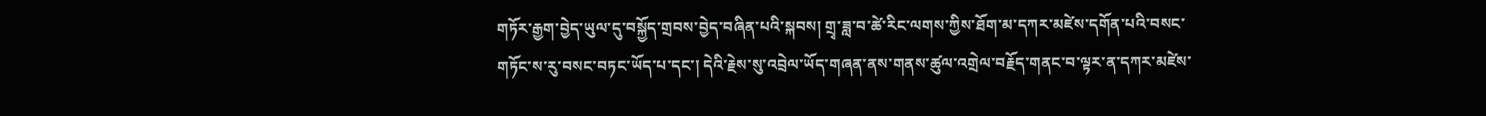གཏོར་རྒྱག་བྱེད་ཡུལ་དུ་བསྐྱོད་གྲབས་བྱེད་བཞིན་པའི་སྐབས། གྲྭ་ཟླ་བ་ཚེ་རིང་ལགས་ཀྱིས་ཐོག་མ་དཀར་མཛེས་དགོན་པའི་བསང་གཏོང་ས་རུ་བསང་བཏང་ཡོད་པ་དང་། དེའི་རྗེས་སུ་འབྲེལ་ཡོད་གཞན་ནས་གནས་ཚུལ་འགྲེལ་བརྗོད་གནང་བ་ལྟར་ན་དཀར་མཛེས་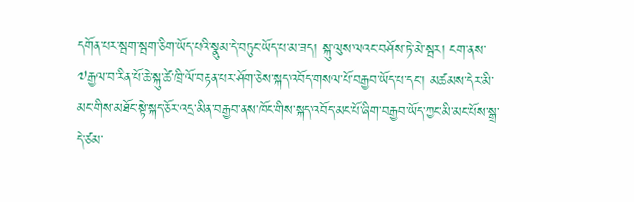དགོན་པར་སྦག་སྦག་ཅིག་ཡོད་པའི་སྣུམ་དེ་བཏུང་ཡོད་པ་མ་ཟད། སྐུ་ལུས་ལའང་བཤོས་ཏེ་མེ་སྦར། ངག་ནས་༧རྒྱལ་བ་རིན་པོ་ཆེ་སྐུ་ཚེ་ཁྲི་ལོ་བརྟན་པར་ཤོག་ཅེས་སྐད་འབོད་གསལ་པོ་བརྒྱབ་ཡོད་པ་དང་། མཚམས་དེར་མི་མང་གིས་མཐོང་སྟེ་སྐད་ཅོར་འདྲ་མིན་བརྒྱབ་ནས་ཁོང་གིས་སྐད་འབོད་མང་པོ་ཞིག་བརྒྱབ་ཡོད་ཀྱང་མི་མང་པོས་སྒྲ་དེ་ཙམ་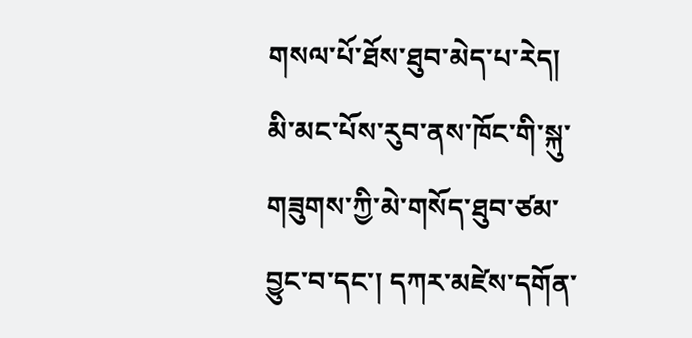གསལ་པོ་ཐོས་ཐུབ་མེད་པ་རེད།
མི་མང་པོས་རུབ་ནས་ཁོང་གི་སྐུ་གཟུགས་ཀྱི་མེ་གསོད་ཐུབ་ཙམ་བྱུང་བ་དང་། དཀར་མཛེས་དགོན་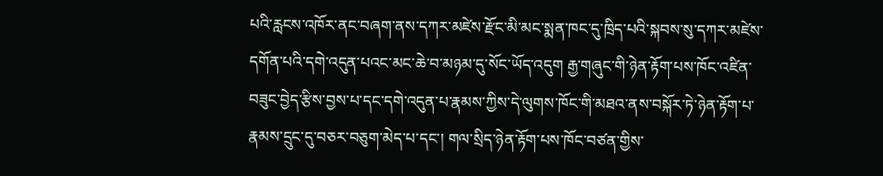པའི་རླངས་འཁོར་ནང་བཞག་ནས་དཀར་མཛེས་རྫོང་མི་མང་སྨན་ཁང་དུ་ཁྲིད་པའི་སྐབས་སུ་དཀར་མཛེས་དགོན་པའི་དགེ་འདུན་པའང་མང་ཆེ་བ་མཉམ་དུ་སོང་ཡོད་འདུག རྒྱ་གཞུང་གི་ཉེན་རྟོག་པས་ཁོང་འཛིན་བཟུང་བྱེད་རྩིས་བྱས་པ་དང་དགེ་འདུན་པ་རྣམས་ཀྱིས་དེ་ལུགས་ཁོང་གི་མཐའ་ནས་བསྐོར་ཏེ་ཉེན་རྟོག་པ་རྣམས་དྲུང་དུ་བཅར་བཅུག་མེད་པ་དང་། གལ་སྲིད་ཉེན་རྟོག་པས་ཁོང་བཙན་གྱིས་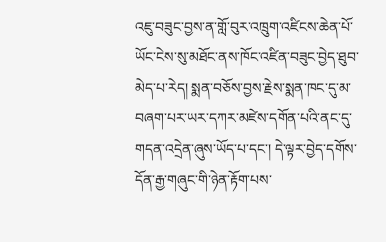འཇུ་བཟུང་བྱས་ན་གློ་བུར་འཁྲུག་འཛིངས་ཆེན་པོ་ཡོང་ངེས་སུ་མཐོང་ནས་ཁོང་འཛིན་བཟུང་བྱེད་ཐུབ་མེད་པ་རེད། སྨན་བཅོས་བྱས་རྗེས་སྨན་ཁང་དུ་མ་བཞག་པར་ཡར་དཀར་མཛེས་དགོན་པའི་ནང་དུ་གདན་འདྲེན་ཞུས་ཡོད་པ་དང་། དེ་ལྟར་བྱེད་དགོས་དོན་རྒྱ་གཞུང་གི་ཉེན་རྟོག་པས་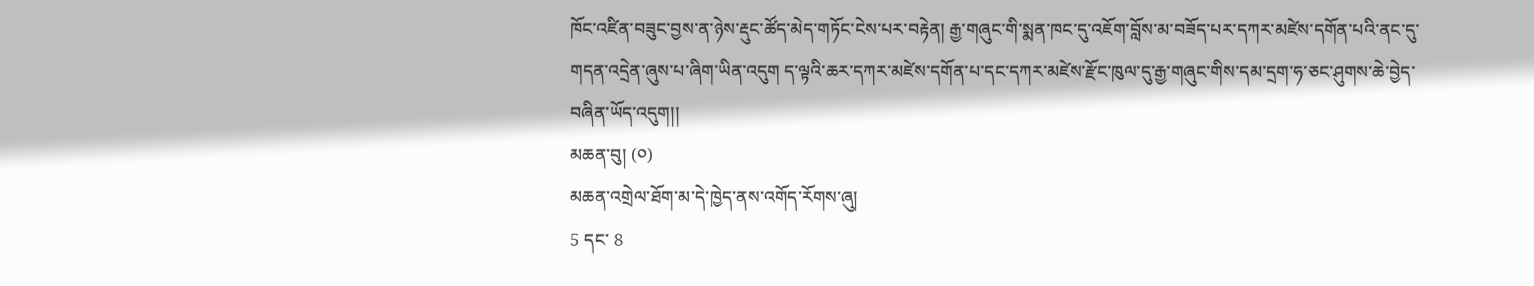ཁོང་འཛིན་བཟུང་བྱས་ན་ཉེས་རྡུང་ཚོད་མེད་གཏོང་ངེས་པར་བརྟེན། རྒྱ་གཞུང་གི་སྨན་ཁང་དུ་འཇོག་བློས་མ་བཟོད་པར་དཀར་མཛེས་དགོན་པའི་ནང་དུ་གདན་འདྲེན་ཞུས་པ་ཞིག་ཡིན་འདུག ད་ལྟའི་ཆར་དཀར་མཛེས་དགོན་པ་དང་དཀར་མཛེས་རྫོང་ཁུལ་དུ་རྒྱ་གཞུང་གིས་དམ་དྲག་ཧ་ཅང་ཤུགས་ཆེ་བྱེད་བཞིན་ཡོད་འདུག།།
མཆན་བུ། (༠)
མཆན་འགྲེལ་ཐོག་མ་དེ་ཁྱེད་ནས་འགོད་རོགས་ཞུ།
5 དང་ 8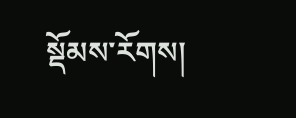སྡོམས་རོགས།